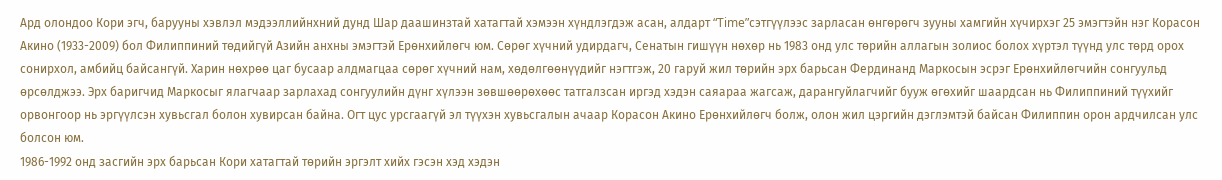Ард олондоо Кори эгч, барууны хэвлэл мэдээллийнхний дунд Шар даашинзтай хатагтай хэмээн хүндлэгдэж асан, алдарт “Time”сэтгүүлээс зарласан өнгөрөгч зууны хамгийн хүчирхэг 25 эмэгтэйн нэг Корасон Акино (1933-2009) бол Филиппиний төдийгүй Азийн анхны эмэгтэй Ерөнхийлөгч юм. Сөрөг хүчний удирдагч, Сенатын гишүүн нөхөр нь 1983 онд улс төрийн аллагын золиос болох хүртэл түүнд улс төрд орох сонирхол, амбийц байсангүй. Харин нөхрөө цаг бусаар алдмагцаа сөрөг хүчний нам, хөдөлгөөнүүдийг нэгтгэж, 20 гаруй жил төрийн эрх барьсан Фердинанд Маркосын эсрэг Ерөнхийлөгчийн сонгуульд өрсөлджээ. Эрх баригчид Маркосыг ялагчаар зарлахад сонгуулийн дүнг хүлээн зөвшөөрөхөөс татгалзсан иргэд хэдэн саяараа жагсаж, дарангуйлагчийг бууж өгөхийг шаардсан нь Филиппиний түүхийг орвонгоор нь эргүүлсэн хувьсгал болон хувирсан байна. Огт цус урсгаагүй эл түүхэн хувьсгалын ачаар Корасон Акино Ерөнхийлөгч болж, олон жил цэргийн дэглэмтэй байсан Филиппин орон ардчилсан улс болсон юм.
1986-1992 онд засгийн эрх барьсан Кори хатагтай төрийн эргэлт хийх гэсэн хэд хэдэн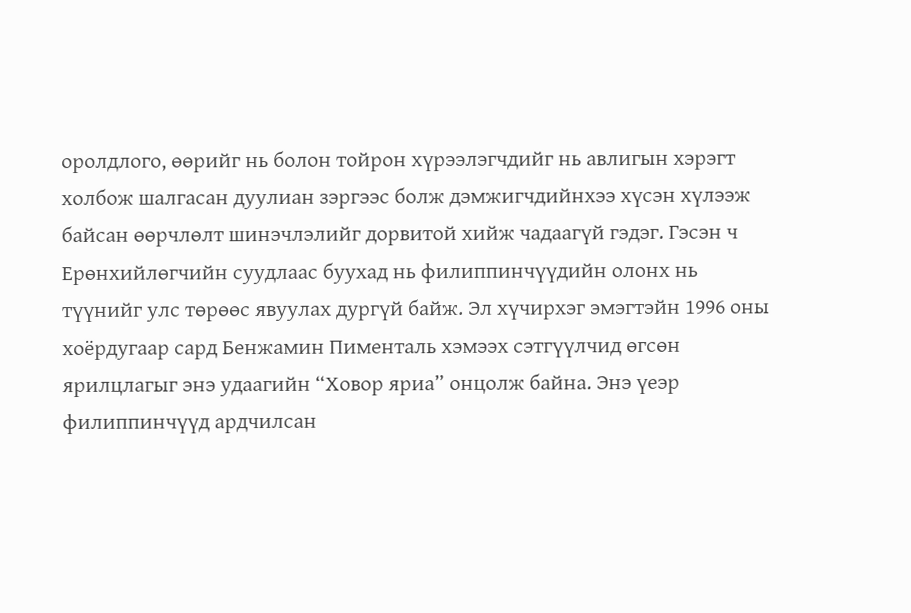оролдлого, өөрийг нь болон тойрон хүрээлэгчдийг нь авлигын хэрэгт холбож шалгасан дуулиан зэргээс болж дэмжигчдийнхээ хүсэн хүлээж байсан өөрчлөлт шинэчлэлийг дорвитой хийж чадаагүй гэдэг. Гэсэн ч Ерөнхийлөгчийн суудлаас буухад нь филиппинчүүдийн олонх нь түүнийг улс төрөөс явуулах дургүй байж. Эл хүчирхэг эмэгтэйн 1996 оны хоёрдугаар сард Бенжамин Пименталь хэмээх сэтгүүлчид өгсөн ярилцлагыг энэ удаагийн “Ховор яриа” онцолж байна. Энэ үеэр филиппинчүүд ардчилсан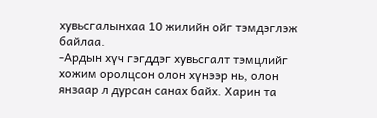хувьсгалынхаа 10 жилийн ойг тэмдэглэж байлаа.
-Ардын хүч гэгддэг хувьсгалт тэмцлийг хожим оролцсон олон хүнээр нь, олон янзаар л дурсан санах байх. Харин та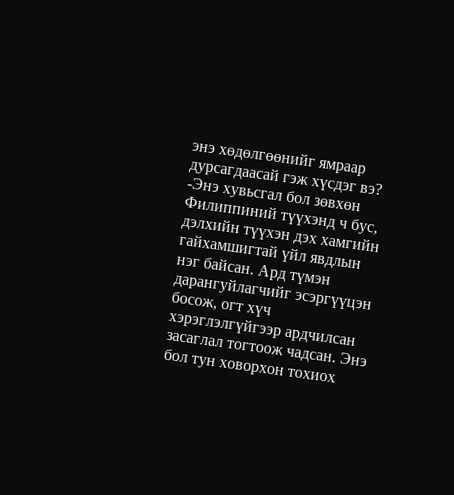энэ хөдөлгөөнийг ямраар дурсагдаасай гэж хүсдэг вэ?
-Энэ хувьсгал бол зөвхөн Филиппиний түүхэнд ч бус, дэлхийн түүхэн дэх хамгийн гайхамшигтай үйл явдлын нэг байсан. Ард түмэн дарангуйлагчийг эсэргүүцэн босож, огт хүч хэрэглэлгүйгээр ардчилсан засаглал тогтоож чадсан. Энэ бол тун ховорхон тохиох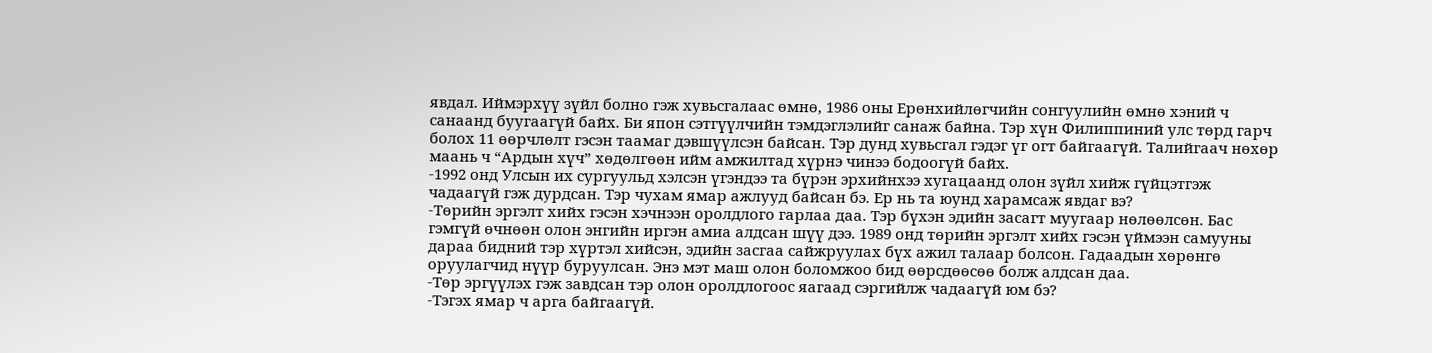явдал. Иймэрхүү зүйл болно гэж хувьсгалаас өмнө, 1986 оны Ерөнхийлөгчийн сонгуулийн өмнө хэний ч санаанд буугаагүй байх. Би япон сэтгүүлчийн тэмдэглэлийг санаж байна. Тэр хүн Филиппиний улс төрд гарч болох 11 өөрчлөлт гэсэн таамаг дэвшүүлсэн байсан. Тэр дунд хувьсгал гэдэг үг огт байгаагүй. Талийгаач нөхөр маань ч “Ардын хүч” хөдөлгөөн ийм амжилтад хүрнэ чинээ бодоогүй байх.
-1992 онд Улсын их сургуульд хэлсэн үгэндээ та бүрэн эрхийнхээ хугацаанд олон зүйл хийж гүйцэтгэж чадаагүй гэж дурдсан. Тэр чухам ямар ажлууд байсан бэ. Ер нь та юунд харамсаж явдаг вэ?
-Төрийн эргэлт хийх гэсэн хэчнээн оролдлого гарлаа даа. Тэр бүхэн эдийн засагт муугаар нөлөөлсөн. Бас гэмгүй өчнөөн олон энгийн иргэн амиа алдсан шүү дээ. 1989 онд төрийн эргэлт хийх гэсэн үймээн самууны дараа бидний тэр хүртэл хийсэн, эдийн засгаа сайжруулах бүх ажил талаар болсон. Гадаадын хөрөнгө оруулагчид нүүр буруулсан. Энэ мэт маш олон боломжоо бид өөрсдөөсөө болж алдсан даа.
-Төр эргүүлэх гэж завдсан тэр олон оролдлогоос яагаад сэргийлж чадаагүй юм бэ?
-Тэгэх ямар ч арга байгаагүй.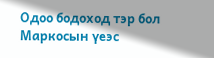Одоо бодоход тэр бол Маркосын үеэс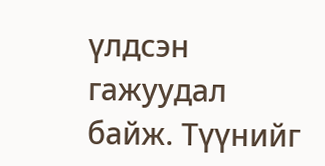үлдсэн гажуудал байж. Түүнийг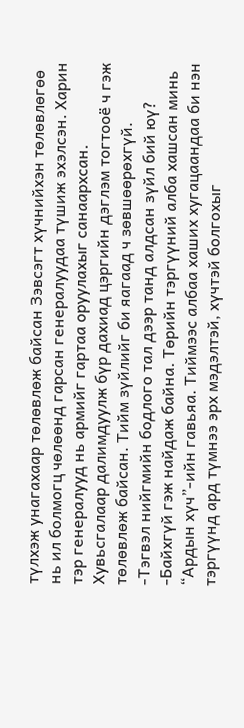түлхэж унагахаар төлөвлөж байсан Зэвсэгт хүчнийхэн төлөвлөгөө нь ил болмогц чөлөөнд гарсан генералуудаа түшиж эхэлсэн. Харин тэр генералууд нь армийг гартаа оруулахыг санаархсан. Хувьсгалаар далимдуулж бүр дахиад цэргийн дэглэм тогтооё ч гэж төлөвлөж байсан. Тийм зүйлийг би яагаад ч зөвшөөрөхгүй.
-Тэгвэл нийгмийн бодлого тал дээр танд алдсан зүйл бий юү?
-Байхгүй гэж найдаж байна. Төрийн тэргүүний алба хашсан минь “Ардын хүч”-ийн гавьяа. Тиймээс албаа хаших хугацаандаа би нэн тэргүүнд ард түмнээ эрх мэдэлтэй, хүчтэй болгохыг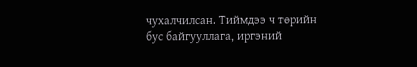чухалчилсан. Тиймдээ ч төрийн бус байгууллага, иргэний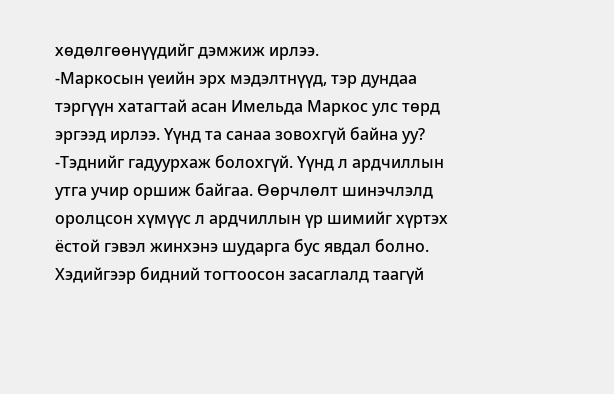хөдөлгөөнүүдийг дэмжиж ирлээ.
-Маркосын үеийн эрх мэдэлтнүүд, тэр дундаа тэргүүн хатагтай асан Имельда Маркос улс төрд эргээд ирлээ. Үүнд та санаа зовохгүй байна уу?
-Тэднийг гадуурхаж болохгүй. Үүнд л ардчиллын утга учир оршиж байгаа. Өөрчлөлт шинэчлэлд оролцсон хүмүүс л ардчиллын үр шимийг хүртэх ёстой гэвэл жинхэнэ шударга бус явдал болно. Хэдийгээр бидний тогтоосон засаглалд таагүй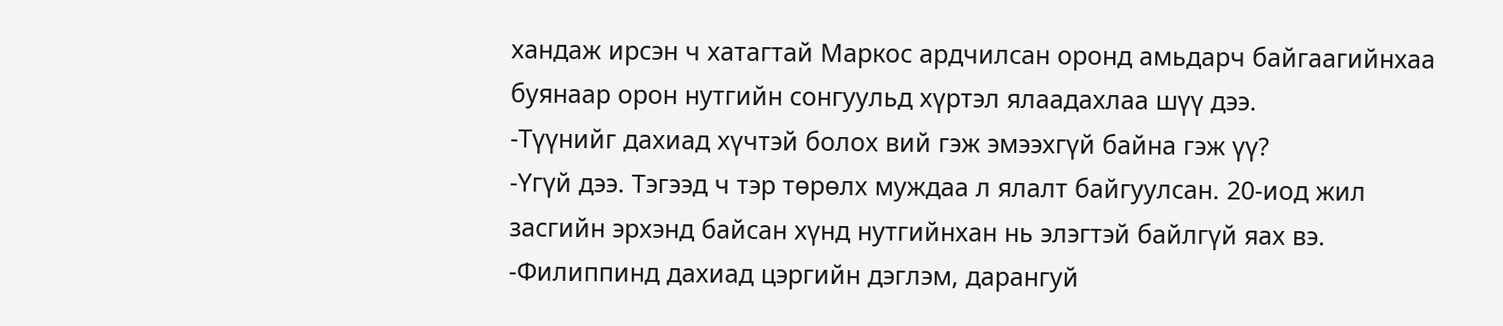хандаж ирсэн ч хатагтай Маркос ардчилсан оронд амьдарч байгаагийнхаа буянаар орон нутгийн сонгуульд хүртэл ялаадахлаа шүү дээ.
-Түүнийг дахиад хүчтэй болох вий гэж эмээхгүй байна гэж үү?
-Үгүй дээ. Тэгээд ч тэр төрөлх муждаа л ялалт байгуулсан. 20-иод жил засгийн эрхэнд байсан хүнд нутгийнхан нь элэгтэй байлгүй яах вэ.
-Филиппинд дахиад цэргийн дэглэм, дарангуй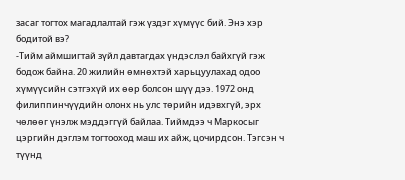засаг тогтох магадлалтай гэж үздэг хүмүүс бий. Энэ хэр бодитой вэ?
-Тийм аймшигтай зүйл давтагдах үндэслэл байхгүй гэж бодож байна. 20 жилийн өмнөхтэй харьцуулахад одоо хүмүүсийн сэтгэхүй их өөр болсон шүү дээ. 1972 онд филиппинчүүдийн олонх нь улс төрийн идэвхгүй, эрх чөлөөг үнэлж мэддэггүй байлаа. Тиймдээ ч Маркосыг цэргийн дэглэм тогтооход маш их айж, цочирдсон. Тэгсэн ч түүнд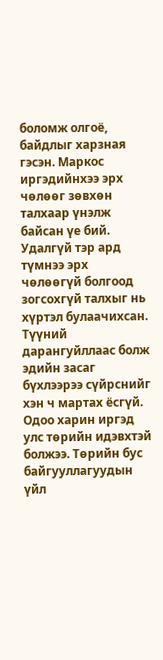боломж олгоё, байдлыг харзная гэсэн. Маркос иргэдийнхээ эрх чөлөөг зөвхөн талхаар үнэлж байсан үе бий. Удалгүй тэр ард түмнээ эрх чөлөөгүй болгоод зогсохгүй талхыг нь хүртэл булаачихсан. Түүний дарангуйллаас болж эдийн засаг бүхлээрээ сүйрснийг хэн ч мартах ёсгүй. Одоо харин иргэд улс төрийн идэвхтэй болжээ. Төрийн бус байгууллагуудын үйл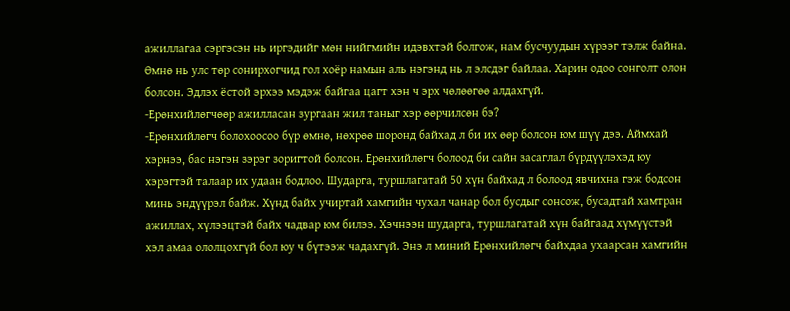ажиллагаа сэргэсэн нь иргэдийг мөн нийгмийн идэвхтэй болгож, нам бусчуудын хүрээг тэлж байна. Өмнө нь улс төр сонирхогчид гол хоёр намын аль нэгэнд нь л элсдэг байлаа. Харин одоо сонголт олон болсон. Эдлэх ёстой эрхээ мэдэж байгаа цагт хэн ч эрх чөлөөгөө алдахгүй.
-Ерөнхийлөгчөөр ажилласан зургаан жил таныг хэр өөрчилсөн бэ?
-Ерөнхийлөгч болохоосоо бүр өмнө, нөхрөө шоронд байхад л би их өөр болсон юм шүү дээ. Аймхай хэрнээ, бас нэгэн зэрэг зоригтой болсон. Ерөнхийлөгч болоод би сайн засаглал бүрдүүлэхэд юу хэрэгтэй талаар их удаан бодлоо. Шударга, туршлагатай 50 хүн байхад л болоод явчихна гэж бодсон минь эндүүрэл байж. Хүнд байх учиртай хамгийн чухал чанар бол бусдыг сонсож, бусадтай хамтран ажиллах, хүлээцтэй байх чадвар юм билээ. Хэчнээн шударга, туршлагатай хүн байгаад хүмүүстэй хэл амаа ололцохгүй бол юу ч бүтээж чадахгүй. Энэ л миний Ерөнхийлөгч байхдаа ухаарсан хамгийн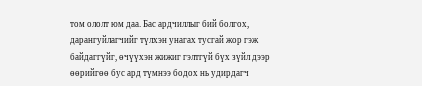том ололт юм даа. Бас ардчиллыг бий болгох, дарангуйлагчийг түлхэн унагах тусгай жор гэж байдаггүйг, өчүүхэн жижиг гэлтгүй бүх зүйл дээр өөрийгөө бус ард түмнээ бодох нь удирдагч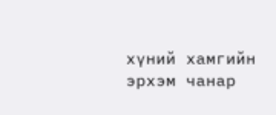хүний хамгийн эрхэм чанар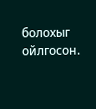болохыг ойлгосон.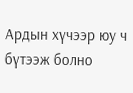Ардын хүчээр юу ч бүтээж болно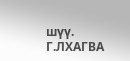шүү.
Г.ЛХАГВА